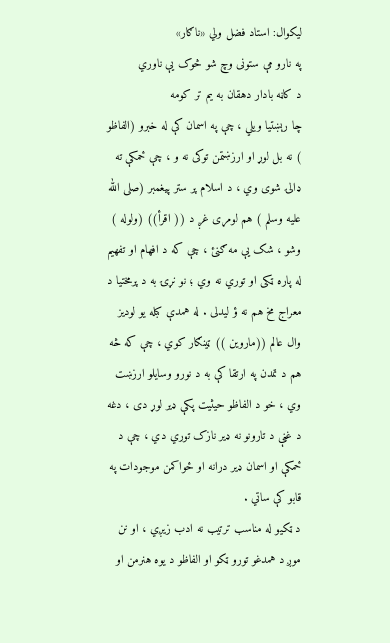ليکوال: استاد فضل ولي «ناګار»
په نارو مې ستونی وچ شو څوک یې ناوري
د کاڼه بادار دهقان به یم تر کومه
چا رېښتیا ویلي ، چې په اسمان کې له خبرو (الفاظو ) نه بل لوړ او ارزښتمن توکی نه و ، چې ځمکې ته ډالۍ شوی وي ، د اسلام پر ستر پیغمبر (صلی الله عليه وسلم ) هم لومړی غږ د (( اقرأ)) (ولوله ) وشو ، شک یې مه ګنئ ، چې که د افهام او تفهیم له پاره ټکی او توري نه وي ؛ نو نړۍ به د پرمختیا د معراج مخ هم نه ؤ لیدلی . له همدې کبله یو لودیز وال عالم ((ماروین )) ټینګار کوي ، چې که څه هم د تمدن په ارتقا کې به د نورو وسایلو ارزښت وي ، خو د الفاظو حیثیت پکې ډیر لوړ دی ، دغه د غڼې د تارونو نه ډیر نازک توري دي ، چې د ځمکې او اسمان ډیر درانه او ځواکمن موجودات په قابو کې ساتي .
د ټکیو له مناسب ترتیب نه ادب زیږي ، او نن موږ د همدغو تورو ټکو او الفاظو د یوه هنرمن او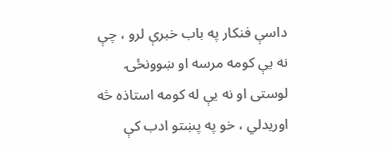داسې فنکار په باب خبرې لرو ، چې نه یې کومه مرسه او ښوونځۍ لوستی او نه یې له کومه استاذه څه اوریدلي ، خو په پښتو ادب کې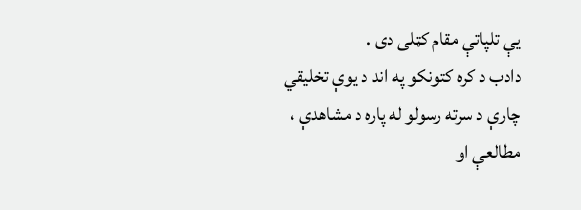یې تلپاتې مقام کټلی دی .
دادب د کره کتونکو په اند د یوې تخلیقي چارې د سرته رسولو له پاره د مشاهدې ، مطالعې او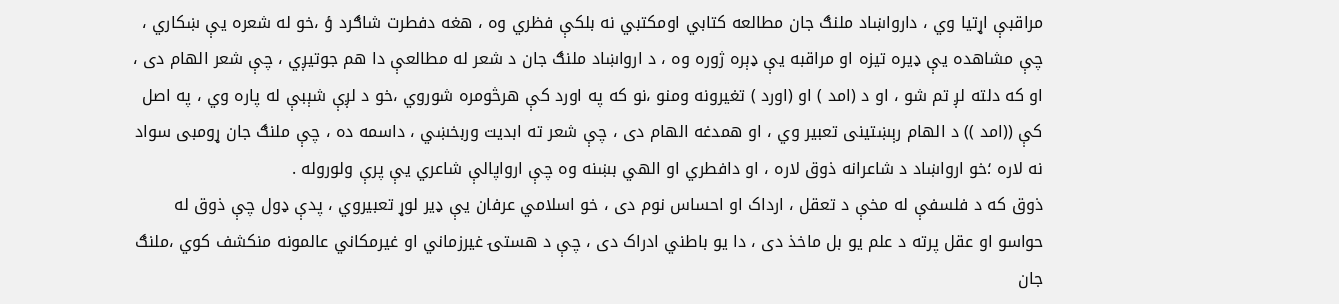مراقبې اړتیا وي ، دارواښاد ملنګ جان مطالعه کتابي اومکتبي نه بلکې فظري وه ، هغه دفطرت شاګرد ؤ ،خو له شعره یې ښکاري ، چې مشاهده یې ډیره تیزه او مراقبه یې ډېره ژوره وه ، د ارواښاد ملنګ جان د شعر له مطالعې دا هم جوتیږي ، چې شعر الهام دی ، او که دلته لږ تم شو ، او د (امد ) او (اورد ) تغیرونه ومنو ،نو که په اورد کې هرڅومره شوروي ،خو د لږې شېبې له پاره وي ، په اصل کې ((امد )) د الهام رېښتینی تعبیر وي ، او همدغه الهام دی ، چې شعر ته ابدیت وربخښي ، داسمه ده ، چې ملنګ جان ړومبی سواد نه لاره ؛خو ارواښاد د شاعرانه ذوق لاره ، او دافطري او الهي بښنه وه چې ارواپالې شاعري یې پرې ولوروله .
ذوق که د فلسفې له مخې د تعقل ، ارداک او احساس نوم دی ، خو اسلامي عرفان یې ډیر لوړ تعبیروي ، پدې ډول چې ذوق له حواسو او عقل پرته د علم یو بل ماخذ دی ، دا یو باطني ادراک دی ، چې د هستۍ غیرزماني او غیرمکاني عالمونه منکشف کوي ،ملنګ جان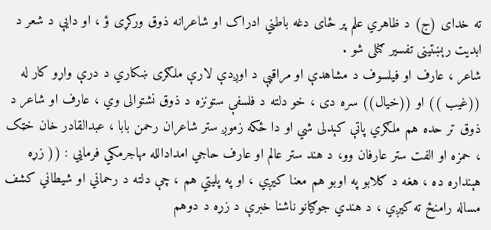ته خدای (ج) د ظاهري علم پر ځای دغه باطني ادراک او شاعرانه ذوق ورکړی ؤ ، او دایې د شعر د ابدیت رېښتینی تفسیر ګنلی شو .
شاعر ، عارف او فیلسوف د مشاهدې او مراقبې د اوږدې لارې ملګری ښکاري د درې واړو کار له ((غیب )) او ((خیال)) سره دی ، خو دلته د فلسفې ستونزه د ذوق نشتوالی وي ، عارف او شاعر د ذوق تر حده هم ملګري پاتې کېدلی شي او دا ځکه زموږ ستر شاعران رحمن بابا ، عبدالقادر خان خټک ، حمزه او الفت ستر عارفان وو، د هند ستر عالم او عارف حاجي امدادالله مهاجرمکي فرمایي : (( زړه هېنداره ده ، هغه د ګلابو په اوبو هم معنا کیږي ، او په پلیتي هم ، چې دلته د رحماني او شیطاني کشف مساله رامنځ ته کیږي ، د هندي جوګیانو ناشنا خبرې د زړه د دوهم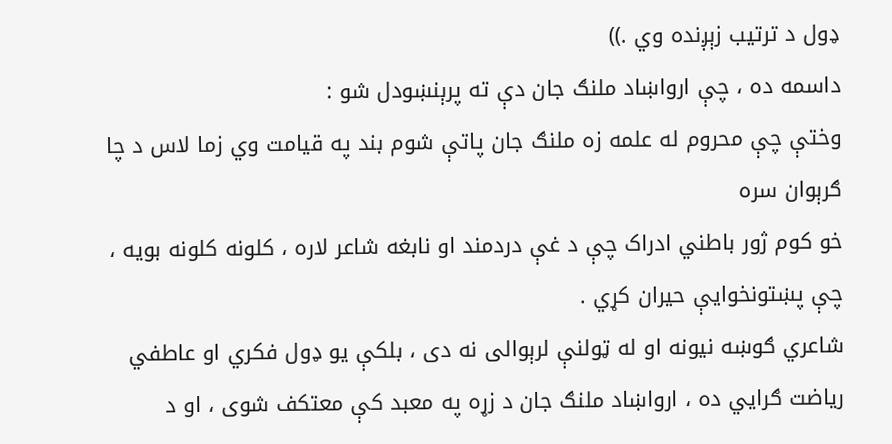ډول د ترتیب زېږنده وي .))
داسمه ده ، چې ارواښاد ملنګ جان دې ته پرېنښودل شو :
وختې چې محروم له علمه زه ملنګ جان پاتې شوم بند په قیامت وي زما لاس د چا ګرېوان سره
خو کوم ژور باطني ادراک چې د غې دردمند او نابغه شاعر لاره ، کلونه کلونه بویه ، چې پښتونخوایې حیران کړي .
شاعري ګوښه نیونه او له ټولنې لرېوالی نه دی ، بلکې یو ډول فکري او عاطفي ریاضت ګرایي ده ، ارواښاد ملنګ جان د زړه په معبد کې معتکف شوی ، او د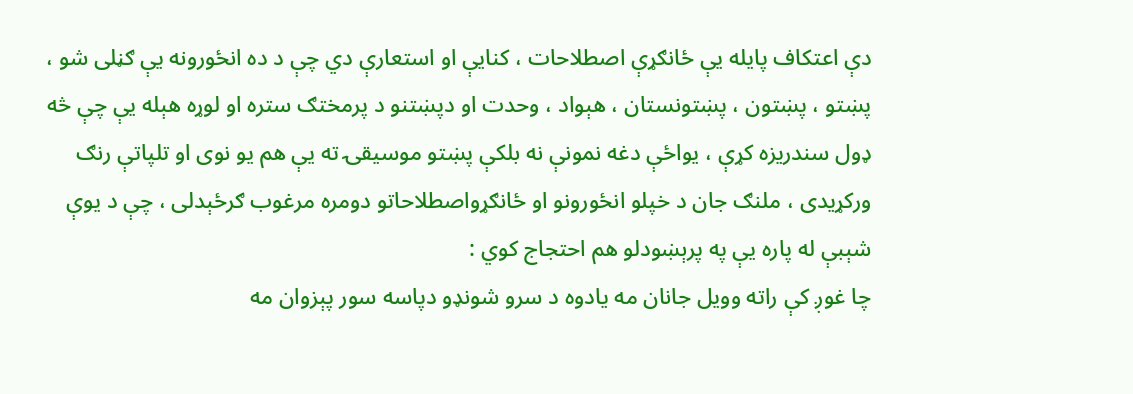دې اعتکاف پایله یې ځانګړې اصطلاحات ، کنایې او استعارې دي چې د ده انځورونه یې ګڼلی شو ، پښتو ، پښتون ، پښتونستان ، هېواد ، وحدت او دپښتنو د پرمختګ ستره او لوړه هېله یې چې څه ډول سندریزه کړې ، یواځې دغه نمونې نه بلکې پښتو موسیقۍ ته یې هم یو نوی او تلپاتې رنګ ورکړیدی ، ملنګ جان د خپلو انځورونو او ځانګړواصطلاحاتو دومره مرغوب ګرځېدلی ، چې د یوې شېبې له پاره یې په پرېښودلو هم احتجاج کوي :
چا غوږ کې راته وویل جانان مه یادوه د سرو شونډو دپاسه سور پېزوان مه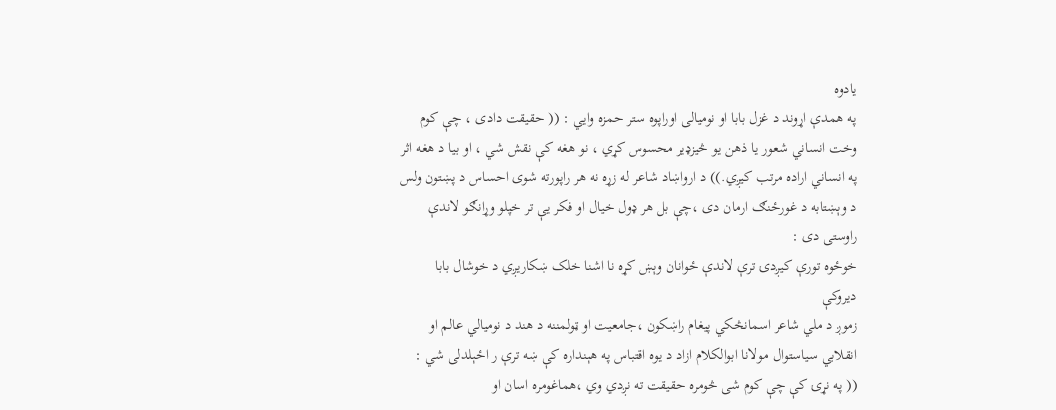یادوه
په همدې اړوند د غزل بابا او نومیالی اوراپوه ستر حمزه وایي : (( حقیقت دادی ، چې کوم وخت انساني شعور یا ذهن یو څیزډیر محسوس کړي ، نو هغه کې نقش شي ، او بیا د هغه اثر په انساني اراده مرتب کیږي.)) د ارواښاد شاعر له زړه نه هر راپورته شوی احساس د پښتون ولس د وېښتابه د غورځنګ ارمان دی ،چې بل هر ډول خیال او فکر یې تر خپلو وړانګو لاندې راوستی دی :
خوځوه تورې کیږدۍ ترې لاندې ځوانان وېښ کړه نا اشنا خلک ښکاریږي د خوشال بابا دیروکې
زموږ د ملي شاعر اسمانڅکي پیغام راښکون ،جامعیت او ټولمننه د هند د نومیالي عالم او انقلابي سیاستوال مولانا ابوالکلام ازاد د یوه اقتباس په هېنداره کې ښه ترې ر اځېلدلی شي :
(( په نړۍ کې چې کوم شی څومره حقیقت ته نږدي وي ،هماغومره اسان او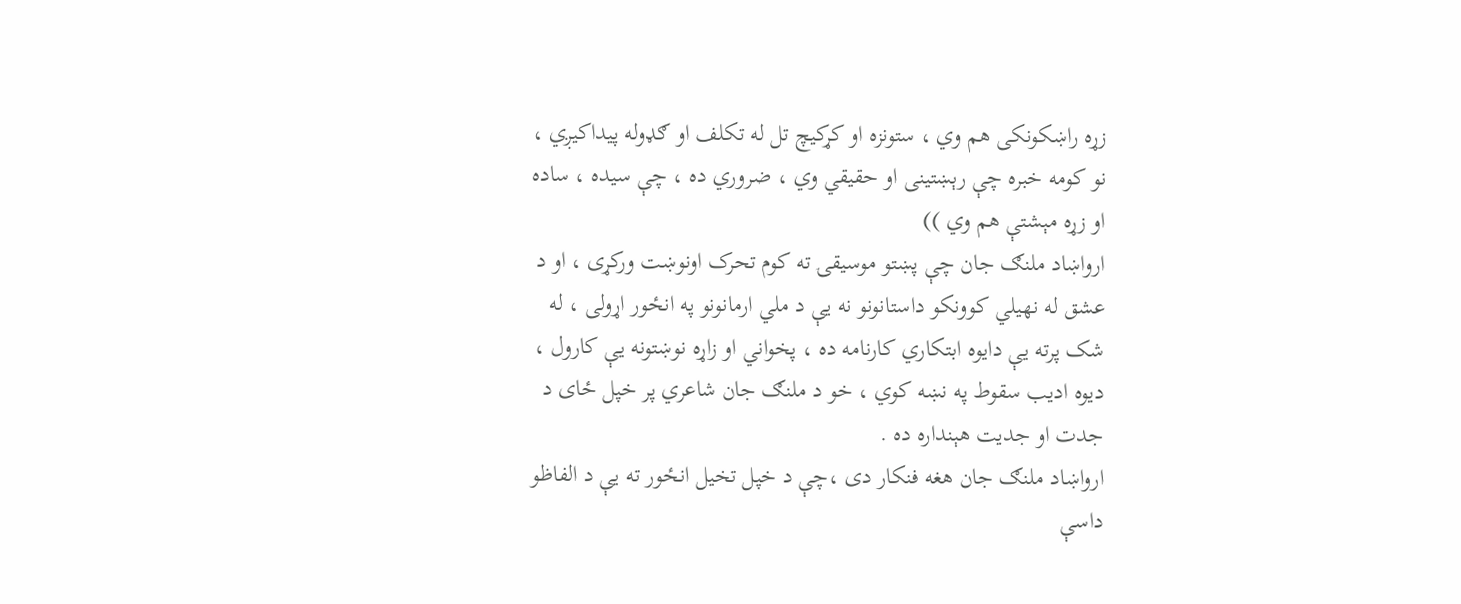زړه راښکونکی هم وي ، ستونزه او کړکیچ تل له تکلف او ګډوله پیداکیږي ، نو کومه خبره چې رېښتینی او حقیقي وي ، ضروري ده ، چې سیده ، ساده او زړه مېشتې هم وي ))
ارواښاد ملنګ جان چې پښتو موسیقۍ ته کوم تحرک اونوښت ورکړی ، او د عشق له نهیلي کوونکو داستانونو نه یې د ملي ارمانونو په انځور اړولی ، له شک پرته یې دایوه ابتکاري کارنامه ده ، پخواني او زاړه نوښتونه یې کارول ، دیوه ادیب سقوط په نښه کوي ، خو د ملنګ جان شاعري پر خپل ځای د جدت او جدیت هېنداره ده .
ارواښاد ملنګ جان هغه فنکار دی ،چې د خپل تخیل انځور ته یې د الفاظو داسې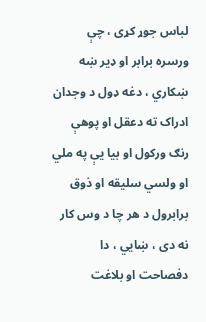لباس جوړ کړی ، چې ورسره برابر او ډیر ښه ښکاري ، دغه ډول د وجدان ادراک ته دعقل او پوهې رنګ ورکول او بیا یې په ملي او ولسي سلیقه او ذوق برابرول د هر چا د وس کار نه دی ، ښایي ، دا دفصاحت او بلاغت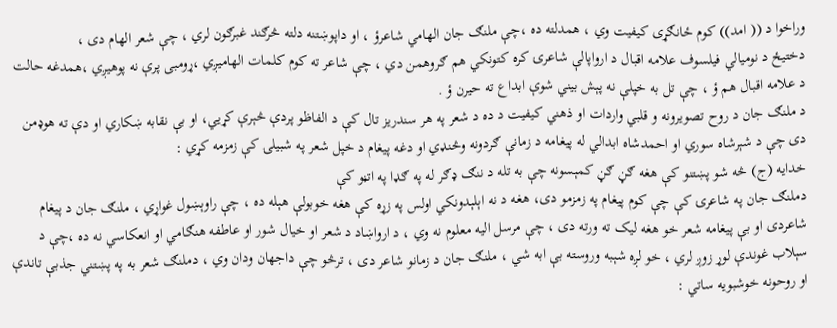وراخوا د (( امد)) کوم ځانګړی کیفیت وي ، همدلته ده ،چې ملنګ جان الهامي شاعرؤ ، او داپوښتنه دلته څرګند غبرګون لري ، چې شعر الهام دی ،
دختیځ د نومیالي فیلسوف علامه اقبال د ارواپالې شاعرۍ کره کتونکي هم ګروهمن دي ، چې شاعر ته کوم کلمات الهامیږي ،ړومبی پرې نه پوهیږي ،همدغه حالت د علامه اقبال هم ؤ ، چې تل به خپلې نه پېش بیني شوې ابداع ته حیرن ؤ .
د ملنګ جان د روح تصویرونه و قلبي واردات او ذهني کیفیت د ده د شعر په هر سندریز تال کې د الفاظو پردې څېرې کړیي، او بې نقابه ښکاري او دې ته هوډمن دی چې د شېرشاه سوري او احمدشاه ابدالي له پیغامه د زمانې ګردونه وڅنډي او دغه پیغام د خپل شعر په شبیلۍ کې زمزمه کړي :
خدایه (ج) څه شو پښتنو کې هغه ګڼ ګڼ کمېسونه چې به تله د ننګ ډګر له په ګډا په اتڼو کې
دملنګ جان په شاعرۍ کې چې کوم پیغام په زمزمو دی، هغه د نه اېلېدونکي اولس په زړه کې هغه خوبولې هېله ده ، چې راوېښول غواړي ، ملنګ جان د پیغام شاعردی او بې پیغامه شعر خو هغه لیک ته ورته دی ، چې مرسل الیه معلوم نه وي ، د ارواښاد د شعر او خیال شور او عاطفه هنګامي او انعکاسي نه ده ،چې د سېلاب غوندې لوړ زوږ لري ، خو لږه شېبه وروسته بې ابه شي ، ملنګ جان د زمانو شاعر دی ، ترڅو چې داجهان ودان وي ، دملنګ شعر به په پښتني جذبې تاندې او روحونه خوشبویه ساتي :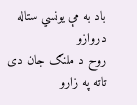باد به مې یونسي ستاله دروازو
روح د ملنګ جان دی تاته په زارو